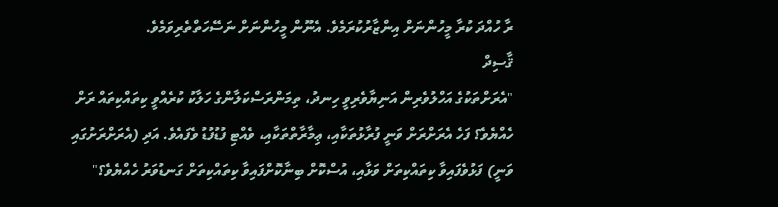ރާ ހުއްދަ ކުރާ މީހުންނަށް އިންޒާރުކުރަމެވެ. އެނޫން މީހުންނަށް ނަސޭހަތްތެރިވަމެވެ.
ޤާސިދް
"އެރަށްތަކުގެ އަހްލުވެރިން އަނިޔާވެރިވީ ހިނދު، ތިމަންރަސްކަލާންގެ ހަލާކު ކުރެއްވީ ކިތައްކިތައް ރަށް ހެއްޔެވެ؟ ފަހެ އެރަށްރަށް ވަނީ ފުރާޅުތަކާއި، ޢިމާރާތްތަކާއި، ވެއްޓި ފުޑުފުޑު ވެފައެވެ. އަދި (އެރަށްރަށުގައި ވަނީ) ފަޅުވެފައިވާ ކިތައްކިތަށް ވަޅާއި، އުސްކޮށް ބިނާކޮށްފައިވާ ކިތައްކިތަށް ގަނޑުވަރު ހެއްޔެވެ؟"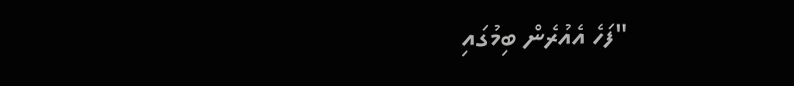"ފަހެ އެއުރެން ބިމުގައި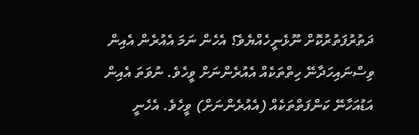ދަތުރުފަތުރުކޮށް ނޫޅެނީހެއްޔެވެ؟ އެހެން ނަމަ އެއުރެން އެއިން ވިސްނައިހަދާނޭ ހިތްތަކެއް އެއުރެންނަށް ވީހެވެ. ނުވަތަ އެއިން އަޑުއަހާނޭ ކަންފަތްތަކެއް (އެއުރެންނަށް) ވީހެވެ. އެހެނީ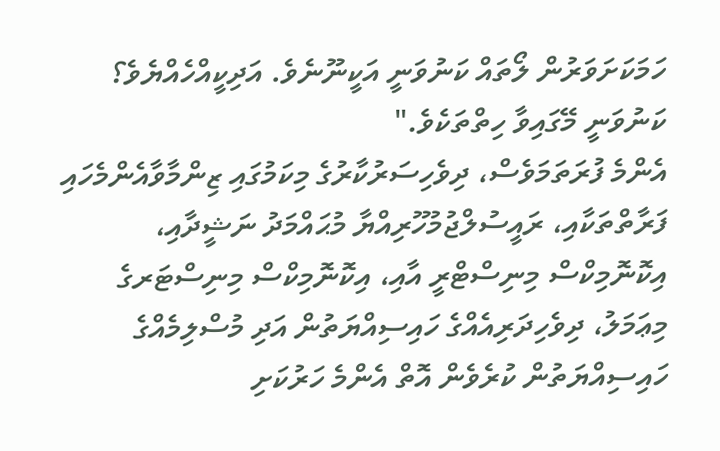ހަމަކަށަވަރުން ލޯތައް ކަނުވަނީ އަކީނޫނެވެ. އަދިކީއްހެއްޔެވެ؟ ކަނުވަނީ މޭގައިވާ ހިތްތަކެވެ."
އެންމެ ފުރަތަމަވެސް، ދިވެހިސަރުކާރުގެ މިކަމުގައި ޒިންމާވާއެންމެހައި ފަރާތްތަކާއި، ރައީސުލްޖުމުހޫރިއްޔާ މުޙައްމަދު ނަޝީދާއި، އިކޮނޮމިކްސް މިނިސްޓްރީ އާއި، އިކޮނޮމިކްސް މިނިސްޓަރގެ މިޢަމަލު، ދިވެހިދަރިއެއްގެ ހައިސިއްޔަތުން އަދި މުސްލިމެއްގެ ހައިސިއްޔަތުން ކުރެވެން އޮތް އެންމެ ހަރުކަށި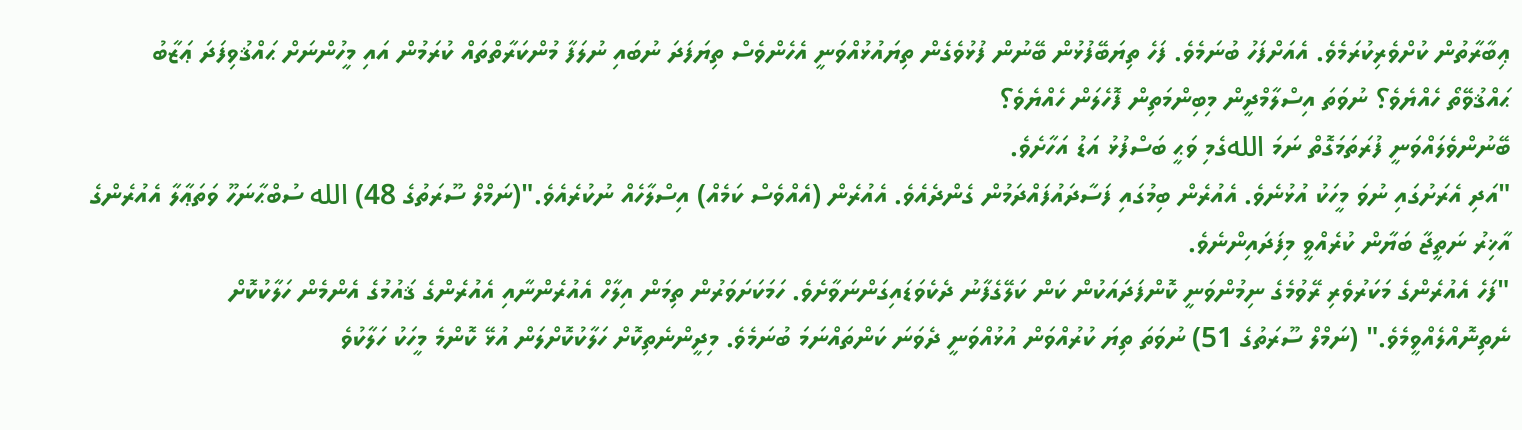ޢިބާރާތުން ކުށްވެރިކުރަމެވެ. އެއަށްފަހު ބުނަމެވެ. ފަހެ ތިޔަބޭފުޅުން ބޭނުން ފުޅުވެގެން ތިޔައުޅުއްވަނީ އެހެންވެސް ތިޔަފަދަ ނުބައި ނުލަފާ މުންކަރާތްތައް ކުރަމުން އައި މީހުންނަށް ޙައްޤުވިފަދަ ޢަޒާބު ޙައްޤުވޭތޯ ހެއްޔެވެ؟ ނުވަތަ އިސްލާމްދީން މިބިންމަތިން ފޮހެލަން ހެއްޔެވެ؟
ބޭނުންވެލައްވަނީ ފުރަތަމަގޮތް ނަމަ اللهގެމި ވަޙީ ބަސްފުޅު އަޑު އަހާށެވެ.
"އަދި އެރަށުގައި ނުވަ މީހަކު އުޅުނެވެ. އެއުރެން ބިމުގައި ފަސާދައުފައްދަމުން ގެންދެއެވެ. އެއުރެން (އެއްވެސް ކަމެއް) އިސްލާހެއް ނުކުރެއެވެ."(ނަމްލް ސޫރަތުގެ 48) الله ސުބްޙާނަހޫ ވަތަޢާލާ އެއުރެންގެ އާޚިރު ނަތީޖާ ބަޔާން ކުރެއްވީ މިފަދައިންނެވެ.
"ފަހެ އެއުރެންގެ މަކަރުވެރި ރޭވުމެގެ ނިމުންވަނީ ކޮންފަދައަކުން ކަން ކަލޭގެފާނު ދެކެވަޑައިގަންނަވާށެވެ. ހަމަކަށަވަރުން ތިމަން އިލާހް އެއުރެންނާއި އެއުރެންގެ ޤައުމުގެ އެންމެން ހަލާކުކޮށް ނެތިނޮއްލެއްވީމެވެ." (ނަމްލް ސޫރަތުގެ 51) ނުވަތަ ތިޔަ ކުރުއްވަން އުޅުއްވަނީ ދެވަނަ ކަންތައްނަމަ ބުނަމެވެ. މިދީންނެތިކޮށް ހަލާކުކޮށްލަން އުޅޭ ކޮންމެ މީހަކު ހަލާކުވެ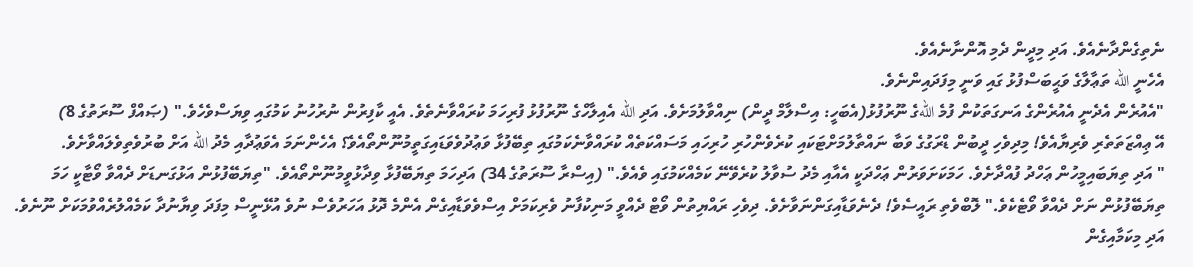ނެތިގެންދާނެއެވެ. އަދި މިދީން ދެމި އޮންނާނެއެވެ.
އެހެނީ الله ތަޢާލާގެ ވަޙީބަސްފުޅު ގައި ވަނީ މިފަދައިންނެވެ.
"އެއުރެން އެދެނީ އެއުރެންގެ އަނގަތަކުން ފުމެ اللهގެ ނޫރުފުޅު(އެބަހީ: އިސްލާމް ދީން) ނިއްވާލުމަށެވެ. އަދި الله އެއިލާހްގެ ނޫރުފުޅު ފުރިހަމަ ކުރައްވާނެތެވެ. އެއީ ކާފިރުން ނުރުހުނު ކަމުގައި ވިޔަސްވެހެވެ." (ޞައްފް ސޫރަތުގެ 8)
އޭ ޢިއްޒަތަތެރި ވެރިޔާއެވެ! މިދިވެހި ދީބުން ޑްރަގުގެ ވަބާ ނައްތާލުމަށްޓަކައި ކުރެވެންހުރި ހުރިހައި މަސައްކަތެއް ކުރައްވާނެކަމުގައި ތިބޭފުޅާ ވަޢުދުވެވަޑައިގަތީމުނޫންތޯއެވެ؟ އެހެންނަމަ އެވަޢުދާއި މެދު الله އަށް ބުރުވެތިވެލައްވާށެވެ.
" އަދި ތިޔަބައިމީހުން ޢަހްދު ފުއްދާށެވެ. ހަމަކަށަވަރުން ޢަހްދަކީ އެއާއި މެދު ސުވާލު ކުރެވޭނޭ ކަމެއްކަމުގައި ވެއެވެ." (އިސްރާ ސޫރަތުގެ 34) އަދިހަމަ ތިޔަބޭފުޅާ ވިދާޅުވީމުނޫންތޯއެވެ. "ތިޔަބޭފުޅުން އަޅުގަނޑަށް ދެއްވާ ވޯޓާކީ ހަމަ ތިޔަބޭފުޅުން ނަށް ދެއްވާ ވޯޓެކެވެ." ލޮބްވެތި ރައީސެވެ! ދެނެވަޑާއިގަންނަވާށެވެ. ދިވެހި ރައްޔިތުން ވޯޓް ދެއްވީ މަނިކުފާނު ވެރިކަމަށް އިސްވެވަޑާއިގެން އެންމެ ދޮޅު އަހަރުވެސް ނުވެ އުޅޭނީސް މިފަދަ ވިޔާނުދާ ކަމެއްލުރެއްވުމަކަށް ނޫނެވެ. އަދި މިކަމާއިގެން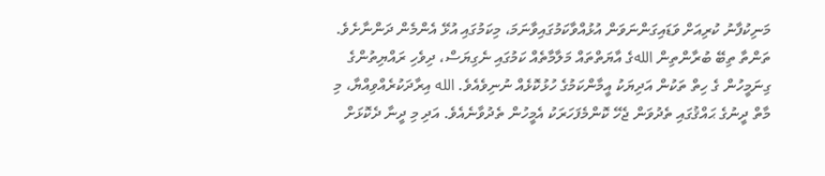މަނިކުފާނު ކުރިއަށް ވަޑައިގަންނަވަން އުޅުއްވާކަމުގައިވާނަމަ، މިކަމުގައި އުޅޭ އެންމެން ދަންނާށެވެ. ތަންތާ ތިބޭ ބުރާންތިން اللهގެ އާޔަތްތައް މަލާމާތެއް ކަމުގައި ނެގިޔަސް، ދިވެހި ރައްޔިތުންގެ ގިނަމީހުން ގެ ހިތް ތަކުން އަދިޔަކު އީމާންކަމުގެ ހުޅުކޮޅެއް ނުނިވެއެވެ. الله އިރާދަކުރެއްވިއްޔާ، މި މާތް ދީނުގެ ޙައްޤުގައި ތެދުވަން ޖެހޭ ކޮންމެފަހަރަކު އެމީހުން ތެދުވާނެއެވެ. އަދި މި ދީނާ ދެކޮޅަށް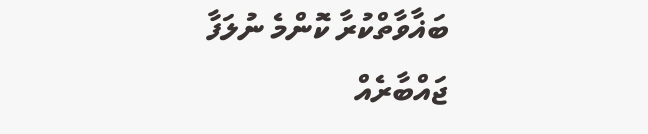ބަޣާވާތްކުރާ ކޮންމެ ނުލަފާ ޖައްބާރެއް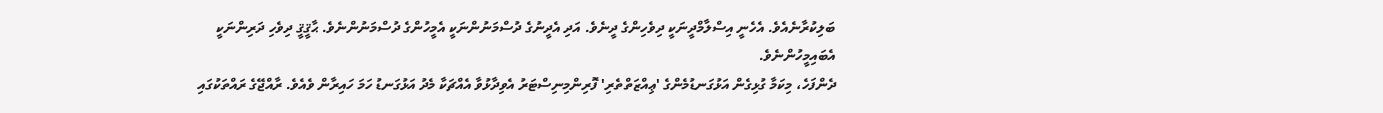ބަލިކުރާނެއެވެ. އެހެނީ އިސްލާމްދީނަކީ ދިވެހިންގެ ދީނެވެ. އަދި އެދީނުގެ ދުސްމަނުންނަކީ އެމީހުންގެ ދުސްމަނުންނެވެ. ޙާޤީޤީ ދިވެހި ދަރިންނަކީ އެބައިމީހުންނެވެ.
ދެންފަހެ، މިކަމާ ގުޅިގެން އަޅުގަނޑުމެންގެ 'ޢިއްޒަތްތެރި' ފޮރިންމިނިސްޓަރު އެވިދާޅުވާ އެއްޗަކާ މެދު އަޅުގަނޑު ހަމަ ހައިރާން ވެއެވެ. ރާއްޖޭގެ ރައްތަކުގައި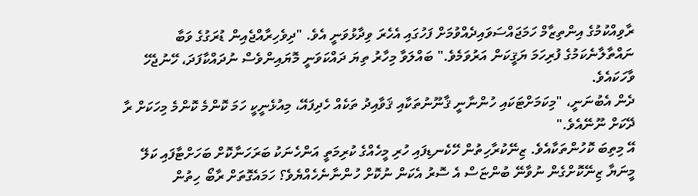ރާވިއްކުމުގެ އިންތިޒާމް ހަމަޖައްސަވައިދެއްވުމަށް ފަހުގައި އެހެރަ ވިދާޅުވަނީ އެވެ. "ދިވެހިރާއްޖެއިން ޑުރަގުގެ ވަބާ ނައްތާލާނެކަމުގެ ފުރިހަމަ ޔަޤީކަން އަރުވަމެވެ." ބައްލަވާ މިހާރު ތިޔަ ދައްކަވަނީ މޮޔައިންވެސް ނުދައްކާފަދަ، ހޭނުޖެހޭ ވާހަކައެވެ.
ދެން އެބުނަނީ، "މިކަމަށްޓަކައި ހުންނާނީ ޤާނޫނުތަކާއި ޤަވާއިދު ތަކެއް ހެދިފައޭ، މިއުޅެނީކީ ހަމަ ކޮންމެ ކޮންމެ މިހަކަށް ރާ ދޭކަށް ނޫނޭއެވެ."
އޭ މިތިބަ ކޮހުންތަކާއެވެ. ޒިނޭކުރާހިތުން ހޭކެނޑިފައި ހުރި މީހެއްގެ ކުރިމަތީ އަންހެނަކު ބަރަހަނާކޮށް ބަހަށްޓާފައި ކަލޭ މީނަޔާ ޒިނޭކޮށްގެން ނުވާނޭ ބުންޏަސް އެ ސޮރު އެކަން ނުކޮށް ހުންނާނެހެއްޔެވެ؟ ހަމައެގޮތަށް ރާބޯ ހިތުން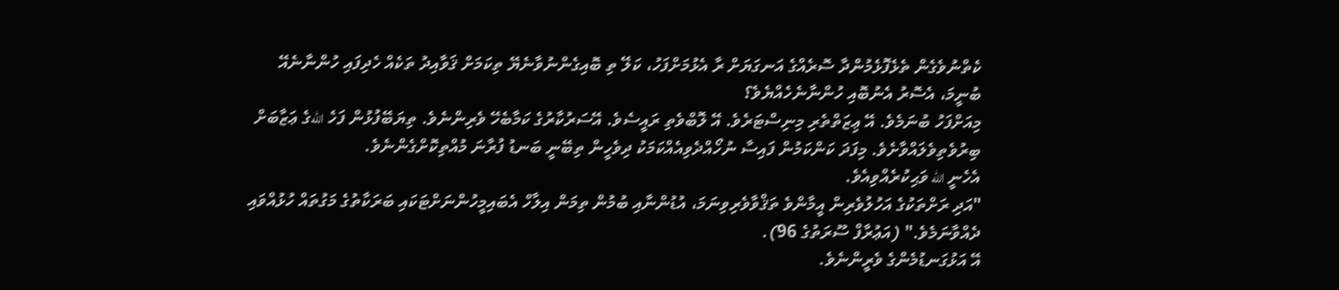ކެތްނުވެގެން ތެޅެފޮޅެމުންދާ ސޮރެއްގެ އަނގަޔަށް ރާ އެޅުމަށްފަހު، ކަލޭ ތި ބޮއިގެންނުވާނެޔޭ ތިކަމަށް ޤަވާއިދު ތަކެއް ހެދިފައި ހުންނާނެއޭ ބުނީމަ، އެސޮރު އެނުބޮއި ހުންނާނެހެއްޔެވެ؟
މިއަށްފަހު ބުނަމެވެ. އޭ ޢިޒަތްތެރި މިނިސްޓަރެވެ. އޭ ލޮބްވެތި ރައީސެވެ. އޭސަރުކާރުގެ ކަމާބެހޭ ވެރިންނެވެ. ތިޔަބޭފުޅުން ފަހެ اللهގެ ޢަޒާބަށް ބިރުވެތިވެލައްވާށެވެ. މިފަދަ ކަންކަމުން ފައިސާ ނުހޯއްދެވިއެއްކަމަކު ދިވެހީން ތިބޭނީ ބަނޑު ފުރާނަ މުއްތިކޮށްގެންނެވެ.
އެހެނީ الله ވަޙިކުރެއްވިއެވެ.
"އަދި ރަށްތަކުގެ އަހުލުވެރިން އީމާންވެ ތަޤްވާވެރިވިނަމަ، އުޑުންނާއި ބުމުން ތިމަން އިލާހް އެބައިމީހުންނަށްޓަކައި ބަރަކާތުގެ މަގުތައް ހުޅުއްވައި ދެއްވާނަމެވެ." (އަޢުރާފް ސޫރަތުގެ 96).
އޭ އަޅުގަނޑުމެންގެ ވެރީންނެވެ.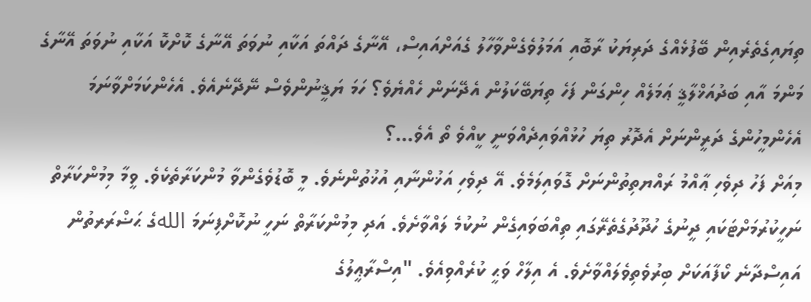ތިޔައިގެތެރެއިން ބޭފުޅެއްގެ ދަރިޔަކު ރާބޮއި އަމަލުވެގެންވާހާލު ގެއަށްއައިސް، އޭނާގެ ދައްތަ އަކާއި ނުވަތަ އޭނާގެ ކޮށްކޮ އަކާއި ނުވަތަ އޭނާގެ މަންމަ އާއި ބަދުއަޚްލާޤީ ޢަމަލެއް ހިންގަން ފަހެ ތިޔަބޭކަލުން އެދޭނަން ހެއްޔެވެ؟ ހަމަ ޔަޤީނުންވެސް ނޭދޭނެއެވެ. އެހެންކަމަށްވާނަމަ އެހެންމީހުންގެ ދަރީންނަށް އެދޮރު ތިޔަ ހުޅުއްވައިދެއްވަނީ ކީއްވެ ތޯ އެވެ...؟
މިއަށް ފަހު ދިވެހި ޢާއްމު ރައްޔތިތުންނަށް ގޮވައިލަމެވެ. އޭ ދިވެހި އަޚުންނާއި އުޚުތުންނެވެ. މީ ބޮޑުވެގެންވާ މުންކަރާތެކެވެ. ވީމާ މިމުންކަރާތް ނަހީކުރުމަށްޓަކައި ދީނުގެ ހުދޫދުގެތެރޭގައި ތިއްބަވައިގެން ނުކުމެ ލައްވާށެވެ. އަދި މިމުންކަރާތް ނަހީ ނުކޮށްފިނަމަ اللهގެ ޙަޟްރަރތުން އައިސްދާނެ ކޯފާއަކަށް ބިރުވެތިވެލައްވާށެވެ. އެ އިލާހް ވަޙީ ކުރެއްވިއެވެ. "އިސްރާޢީލުގެ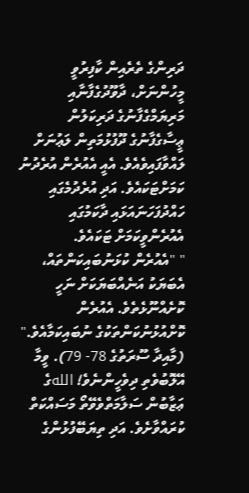ދަރިންގެ ތެރެއިން ކާފިރުވީ މީހުންނަށް، ދާވޫދުގެފާނާއި މަރިޔަމްގެފާނުގެ ދަރިކަލުން ޢީސާގެފާނުގެ ދޫފުޅުމަތިން ލަޢުނަށް ލައްވާފައިވެއެވެ. އެއީ އެއުރެން އުރެދުނު ކަމަށްޓަކައެވެ. އަދި އުރެދުމެގައި ހައްދުފަހަނައަޅައި ދާކަމުގައި އެއުރެންވީކަމަށް ޓަކައެވެ.
" "އެއުރެން ކުޅަނުބައިކަންތައް، އެބަޔަކު އަނެއްބަޔަކަށް ނަހީ ކޮށެއްނޫޅެތެވެ. އެއުރެން ކޮށްއުޅުނުކަންތަކުގެ ނުބައިކަމާއެވެ." (މާއިދާ ސޫރަތުގެ 78- 79). ވީމާ އޭލޮބުވެތި ދިވެހީންނެވެ! اللهގެ ޢަޒާބުން ސަލާމަތްވެވޭތޯ މަސައްކަތް ކުރައްވާށެވެ. އަދި ތިޔަބޭފުޅުންގެ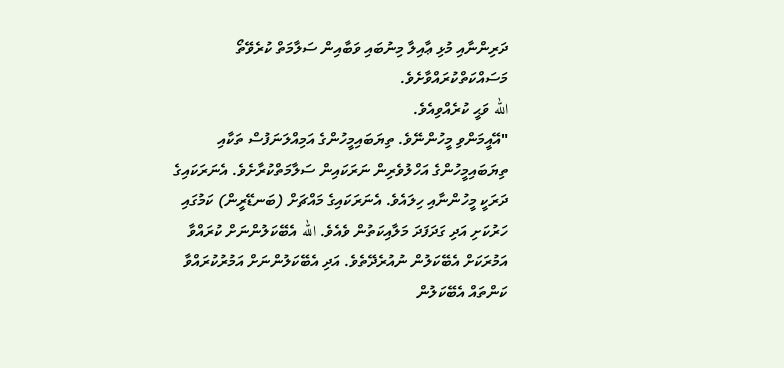ދަރިންނާއި މުޅި ޢާއިލާ މިނުބައި ވަބާއިން ސަލާމަތް ކުރެވޭތޯ މަސައްކަތްކުރައްވާށެވެ.
الله ވަޙީ ކުރެއްވިއެވެ.
"އޭއީމަންވި މީހުންނޭވެ. ތިޔަބައިމީހުންގެ އަމިއްލަނަފުސް ތަކާއި ތިޔަބައިމީހުންގެ އަހްލުވެރިން ނަރަކައިން ސަލާމަތްކުރާށެވެ. އެނަރަކައިގެ ދަރަކީ މީހުންނާއި ހިލައެވެ. އެނަރަކައިގެ މައްޗަށް (ބަނޑޭރީން) ކަމުގައި ހަރުކަށި އަދި ގަދަފަދަ މަލާއިކަތުން ވެއެވެ. الله އެބޭކަލުންނަށް ކުރައްވާ އަމުރަކަށް އެބޭކަލުން ނުއުރެދޭތެވެ. އަދި އެބޭކަލުންނަށް އަމުރުކުރައްވާ ކަންތައް އެބޭކަލުން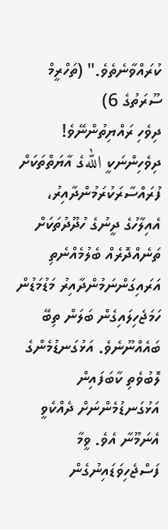ކުރައްވާނެތެވެ." (ތަހްރީމް ސޫރަތުގެ 6)
ދިވެހި ރައްޔިތުންނޭވެ! ދިވެހިންނަކީ اللهގެ އާޔަތްތަކަށް ފުރައްސާރަކުރަމުންދާއިރު، އެއިލާހުގެ ދީނުގެ ހުދޫދުތަކަށް ތަނެއްދޮރެއް ބެލުމެއްނެތި އަރައިގަންނަމުންދާއިރު މަޑުމަޑުން ހަމަޖެހިލައިގެން ބަލަން ތިބޭ ބައެއްނޫނެވެ. އަޅުގަނޑުމެންގެ ލޮބުވެތި ކާބަފައިން އަޅުގަނޑުމެންނަށް ދެއްކެވީ އެނަމޫނާ އެވެ. ވީމާ ފަސްޖެހިވަޑައިނުގެން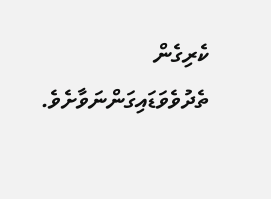ކެރިގެން ތެދުވެވަޑައިގަންނަވާށެވެ.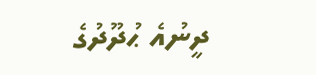ދީނުއެ ޙުދޫދުގެ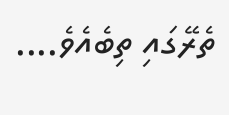ތެރޭގައި ތިބެއެވެ....